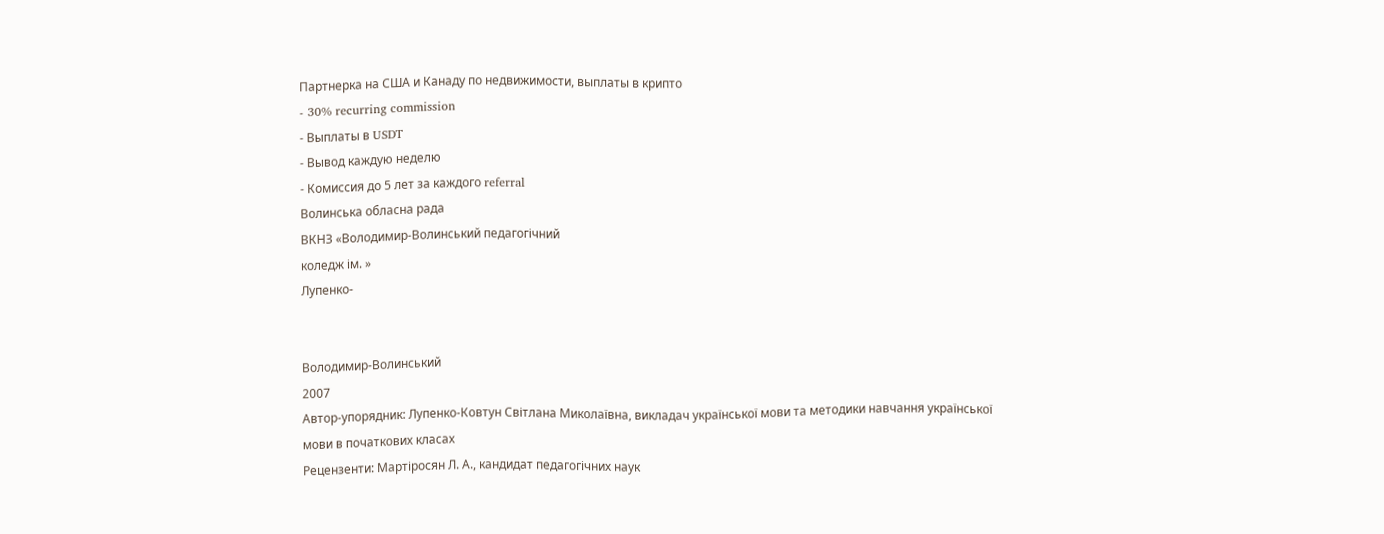Партнерка на США и Канаду по недвижимости, выплаты в крипто
- 30% recurring commission
- Выплаты в USDT
- Вывод каждую неделю
- Комиссия до 5 лет за каждого referral
Волинська обласна рада
ВКНЗ «Володимир-Волинський педагогічний
коледж ім. »
Лупенко-


Володимир-Волинський
2007
Автор-упорядник: Лупенко-Ковтун Світлана Миколаївна, викладач української мови та методики навчання української мови в початкових класах
Рецензенти: Мартіросян Л. А., кандидат педагогічних наук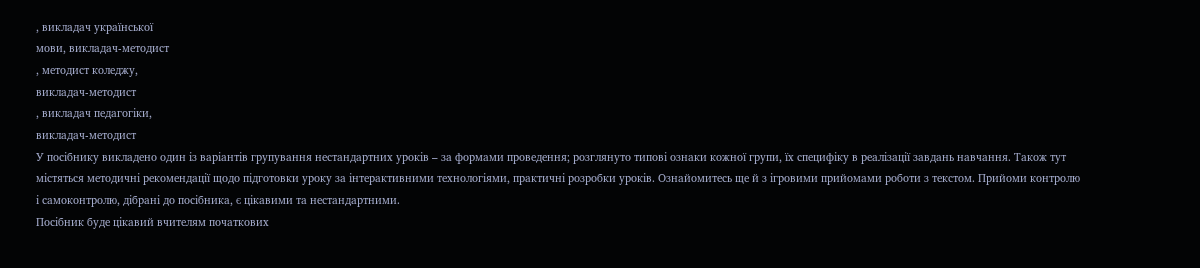, викладач української
мови, викладач-методист
, методист коледжу,
викладач-методист
, викладач педагогіки,
викладач-методист
У посібнику викладено один із варіантів групування нестандартних уроків – за формами проведення; розглянуто типові ознаки кожної групи, їх специфіку в реалізації завдань навчання. Також тут містяться методичні рекомендації щодо підготовки уроку за інтерактивними технологіями, практичні розробки уроків. Ознайомитесь ще й з ігровими прийомами роботи з текстом. Прийоми контролю і самоконтролю, дібрані до посібника, є цікавими та нестандартними.
Посібник буде цікавий вчителям початкових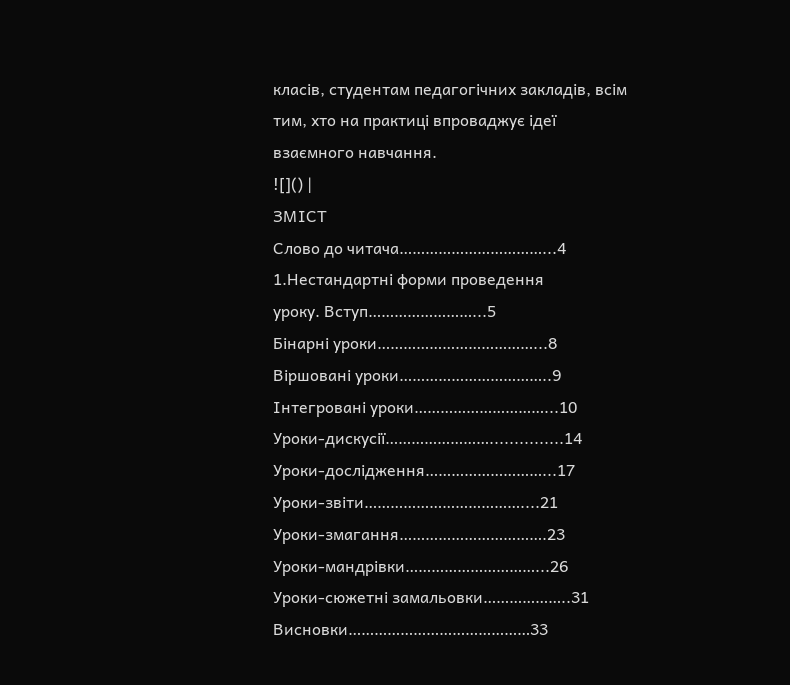класів, студентам педагогічних закладів, всім тим, хто на практиці впроваджує ідеї взаємного навчання.
![]() |
ЗМІСТ
Слово до читача……………………………...4
1.Нестандартні форми проведення
уроку. Вступ……………………...5
Бінарні уроки………………………………...8
Віршовані уроки……………………………..9
Інтегровані уроки…………………………...10
Уроки-дискусії……………………...............14
Уроки-дослідження………………………...17
Уроки-звіти………………………………....21
Уроки-змагання…………………………….23
Уроки-мандрівки…………………………...26
Уроки-сюжетні замальовки………………..31
Висновки……………………………………33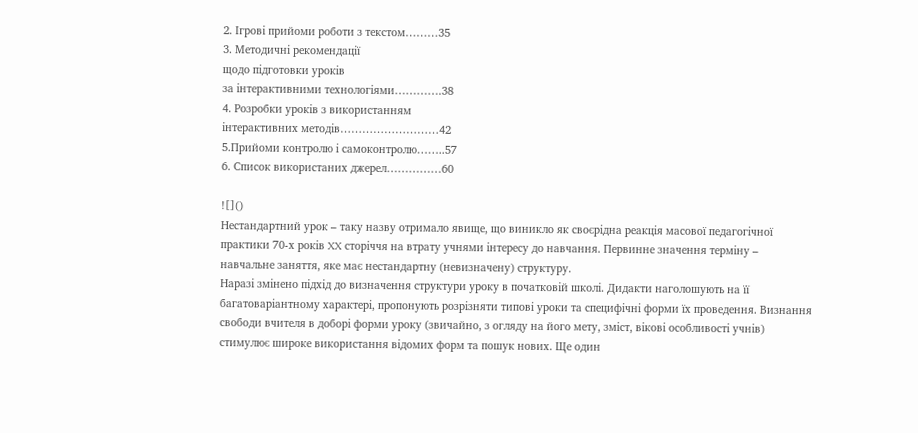2. Ігрові прийоми роботи з текстом………35
3. Методичні рекомендації
щодо підготовки уроків
за інтерактивними технологіями………….38
4. Розробки уроків з використанням
інтерактивних методів………………………42
5.Прийоми контролю і самоконтролю……..57
6. Список використаних джерел……………60

![]()
Нестандартний урок – таку назву отримало явище, що виникло як своєрідна реакція масової педагогічної практики 70-х років XX сторіччя на втрату учнями інтересу до навчання. Первинне значення терміну – навчальне заняття, яке має нестандартну (невизначену) структуру.
Наразі змінено підхід до визначення структури уроку в початковій школі. Дидакти наголошують на її багатоваріантному характері, пропонують розрізняти типові уроки та специфічні форми їх проведення. Визнання свободи вчителя в доборі форми уроку (звичайно, з огляду на його мету, зміст, вікові особливості учнів) стимулює широке використання відомих форм та пошук нових. Ще один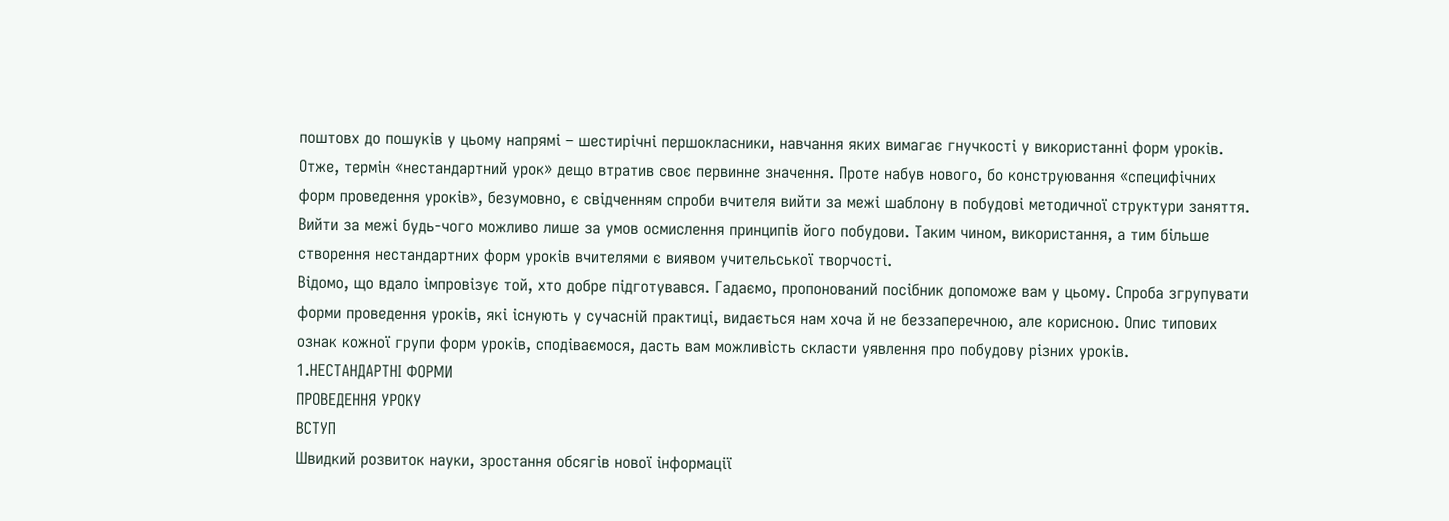поштовх до пошуків у цьому напрямі – шестирічні першокласники, навчання яких вимагає гнучкості у використанні форм уроків.
Отже, термін «нестандартний урок» дещо втратив своє первинне значення. Проте набув нового, бо конструювання «специфічних форм проведення уроків», безумовно, є свідченням спроби вчителя вийти за межі шаблону в побудові методичної структури заняття. Вийти за межі будь-чого можливо лише за умов осмислення принципів його побудови. Таким чином, використання, а тим більше створення нестандартних форм уроків вчителями є виявом учительської творчості.
Відомо, що вдало імпровізує той, хто добре підготувався. Гадаємо, пропонований посібник допоможе вам у цьому. Спроба згрупувати форми проведення уроків, які існують у сучасній практиці, видається нам хоча й не беззаперечною, але корисною. Опис типових ознак кожної групи форм уроків, сподіваємося, дасть вам можливість скласти уявлення про побудову різних уроків.
1.НЕСТАНДАРТНІ ФОРМИ
ПРОВЕДЕННЯ УРОКУ
ВСТУП
Швидкий розвиток науки, зростання обсягів нової інформації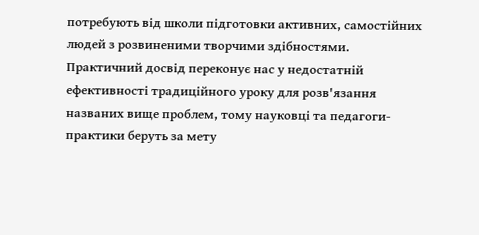потребують від школи підготовки активних, самостійних людей з розвиненими творчими здібностями.
Практичний досвід переконує нас у недостатній ефективності традиційного уроку для розв'язання названих вище проблем, тому науковці та педагоги-практики беруть за мету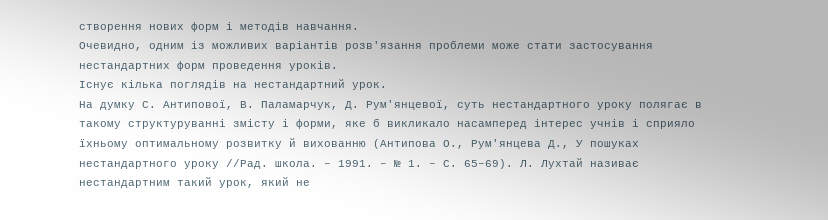створення нових форм і методів навчання.
Очевидно, одним із можливих варіантів розв'язання проблеми може стати застосування нестандартних форм проведення уроків.
Існує кілька поглядів на нестандартний урок.
На думку С. Антипової, В. Паламарчук, Д. Рум'янцевої, суть нестандартного уроку полягає в такому структуруванні змісту і форми, яке б викликало насамперед інтерес учнів і сприяло їхньому оптимальному розвитку й вихованню (Антипова О., Рум'янцева Д., У пошуках нестандартного уроку //Рад. школа. – 1991. – № 1. – С. 65–69). Л. Лухтай називає нестандартним такий урок, який не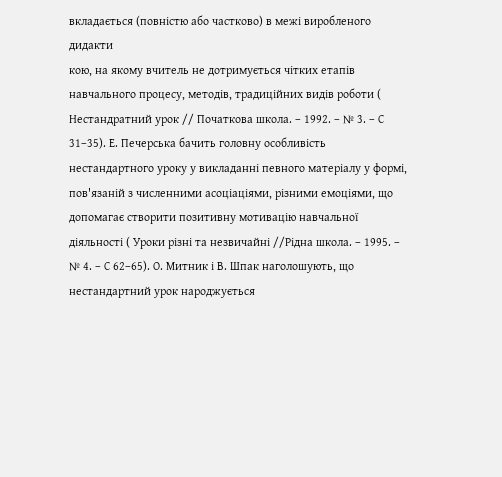вкладається (повністю або частково) в межі виробленого дидакти
кою, на якому вчитель не дотримується чітких етапів навчального процесу, методів, традиційних видів роботи ( Нестандратний урок // Початкова школа. – 1992. – № 3. – С 31–35). Е. Печерська бачить головну особливість нестандартного уроку у викладанні певного матеріалу у формі, пов'язаній з численними асоціаціями, різними емоціями, що допомагає створити позитивну мотивацію навчальної діяльності ( Уроки різні та незвичайні //Рідна школа. – 1995. – № 4. – С 62–65). О. Митник і В. Шпак наголошують, що нестандартний урок народжується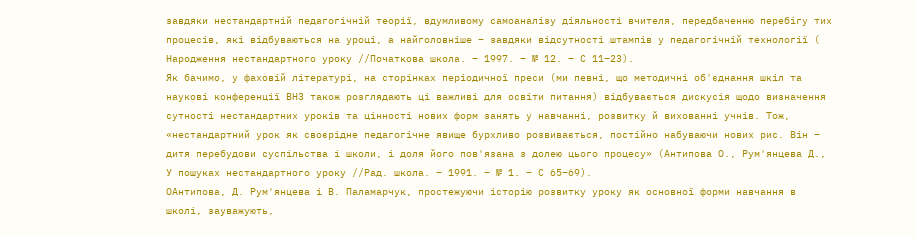завдяки нестандартній педагогічній теорії, вдумливому самоаналізу діяльності вчителя, передбаченню перебігу тих процесів, які відбуваються на уроці, а найголовніше – завдяки відсутності штампів у педагогічній технології ( Народження нестандартного уроку //Початкова школа. – 1997. – № 12. – С 11–23).
Як бачимо, у фаховій літературі, на сторінках періодичної преси (ми певні, що методичні об'єднання шкіл та наукові конференції ВНЗ також розглядають ці важливі для освіти питання) відбувається дискусія щодо визначення сутності нестандартних уроків та цінності нових форм занять у навчанні, розвитку й вихованні учнів. Тож, «нестандартний урок як своєрідне педагогічне явище бурхливо розвивається, постійно набуваючи нових рис. Він – дитя перебудови суспільства і школи, і доля його пов'язана з долею цього процесу» (Антипова О., Рум'янцева Д., У пошуках нестандартного уроку //Рад. школа. – 1991. – № 1. – С 65–69).
ОАнтипова, Д. Рум'янцева і В. Паламарчук, простежуючи історію розвитку уроку як основної форми навчання в школі, зауважують,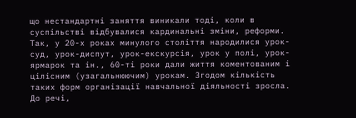що нестандартні заняття виникали тоді, коли в суспільстві відбувалися кардинальні зміни, реформи. Так, у 20-х роках минулого століття народилися урок-суд, урок-диспут, урок-екскурсія, урок у полі, урок-ярмарок та ін., 60-ті роки дали життя коментованим і цілісним (узагальнюючим) урокам. Згодом кількість таких форм організації навчальної діяльності зросла. До речі,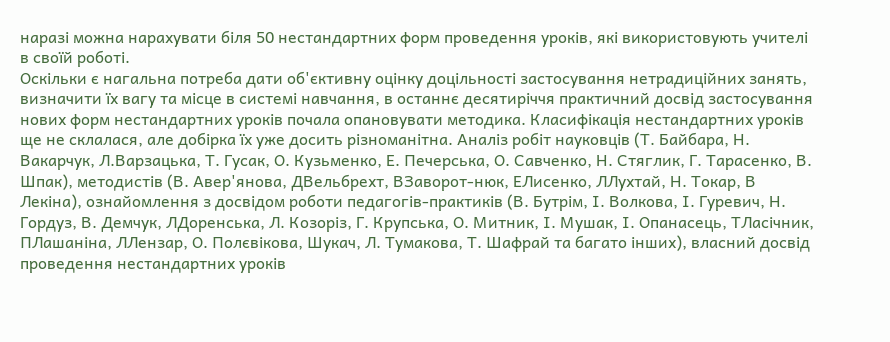наразі можна нарахувати біля 50 нестандартних форм проведення уроків, які використовують учителі в своїй роботі.
Оскільки є нагальна потреба дати об'єктивну оцінку доцільності застосування нетрадиційних занять, визначити їх вагу та місце в системі навчання, в останнє десятиріччя практичний досвід застосування нових форм нестандартних уроків почала опановувати методика. Класифікація нестандартних уроків ще не склалася, але добірка їх уже досить різноманітна. Аналіз робіт науковців (Т. Байбара, Н. Вакарчук, Л.Варзацька, Т. Гусак, О. Кузьменко, Е. Печерська, О. Савченко, Н. Стяглик, Г. Тарасенко, В. Шпак), методистів (В. Авер'янова, ДВельбрехт, ВЗаворот-нюк, ЕЛисенко, ЛЛухтай, Н. Токар, В Лекіна), ознайомлення з досвідом роботи педагогів-практиків (В. Бутрім, І. Волкова, І. Гуревич, Н. Гордуз, В. Демчук, ЛДоренська, Л. Козоріз, Г. Крупська, О. Митник, І. Мушак, І. Опанасець, ТЛасічник, ПЛашаніна, ЛЛензар, О. Полєвікова, Шукач, Л. Тумакова, Т. Шафрай та багато інших), власний досвід проведення нестандартних уроків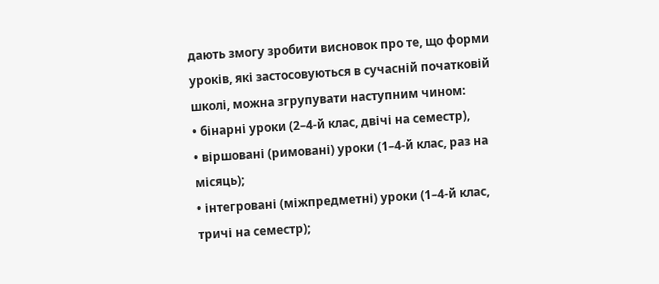дають змогу зробити висновок про те, що форми уроків, які застосовуються в сучасній початковій школі, можна згрупувати наступним чином:
• бінарні уроки (2–4-й клас, двічі на семестр),
• віршовані (римовані) уроки (1–4-й клас, раз на місяць);
• інтегровані (міжпредметні) уроки (1–4-й клас, тричі на семестр);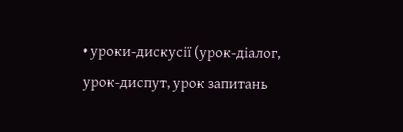• уроки-дискусії (урок-діалог, урок-диспут, урок запитань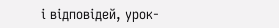і відповідей, урок-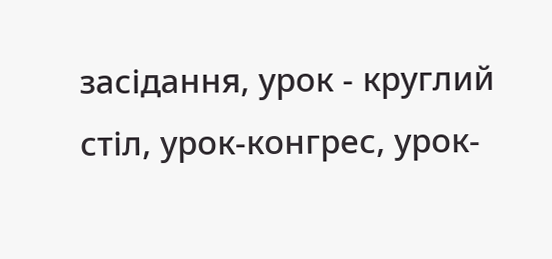засідання, урок - круглий стіл, урок-конгрес, урок-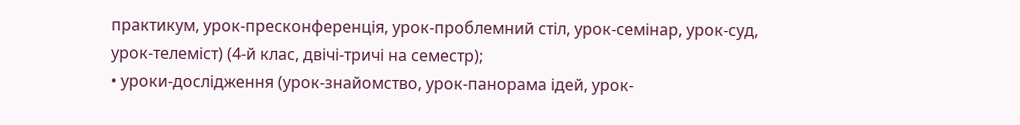практикум, урок-пресконференція, урок-проблемний стіл, урок-семінар, урок-суд, урок-телеміст) (4-й клас, двічі-тричі на семестр);
• уроки-дослідження (урок-знайомство, урок-панорама ідей, урок-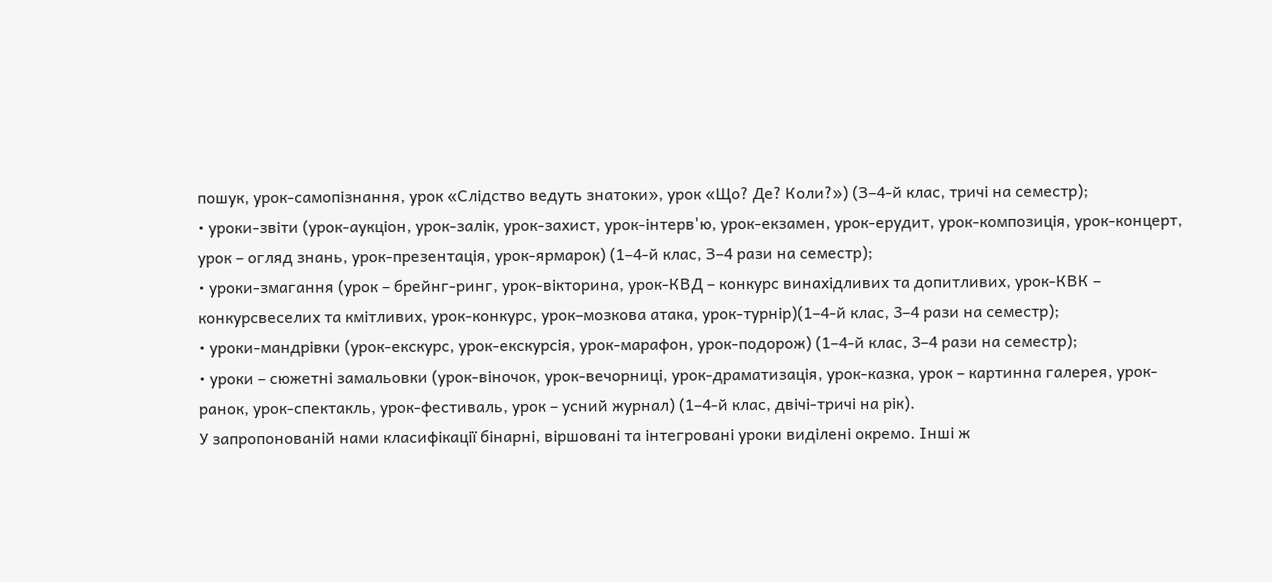пошук, урок-самопізнання, урок «Слідство ведуть знатоки», урок «Що? Де? Коли?») (З–4-й клас, тричі на семестр);
• уроки-звіти (урок-аукціон, урок-залік, урок-захист, урок-інтерв'ю, урок-екзамен, урок-ерудит, урок-композиція, урок-концерт, урок – огляд знань, урок-презентація, урок-ярмарок) (1–4-й клас, З–4 рази на семестр);
• уроки-змагання (урок – брейнг-ринг, урок-вікторина, урок-КВД – конкурс винахідливих та допитливих, урок-КВК – конкурсвеселих та кмітливих, урок-конкурс, урок–мозкова атака, урок-турнір)(1–4-й клас, 3–4 рази на семестр);
• уроки-мандрівки (урок-екскурс, урок-екскурсія, урок-марафон, урок-подорож) (1–4-й клас, 3–4 рази на семестр);
• уроки – сюжетні замальовки (урок-віночок, урок-вечорниці, урок-драматизація, урок-казка, урок – картинна галерея, урок-ранок, урок-спектакль, урок-фестиваль, урок – усний журнал) (1–4-й клас, двічі-тричі на рік).
У запропонованій нами класифікації бінарні, віршовані та інтегровані уроки виділені окремо. Інші ж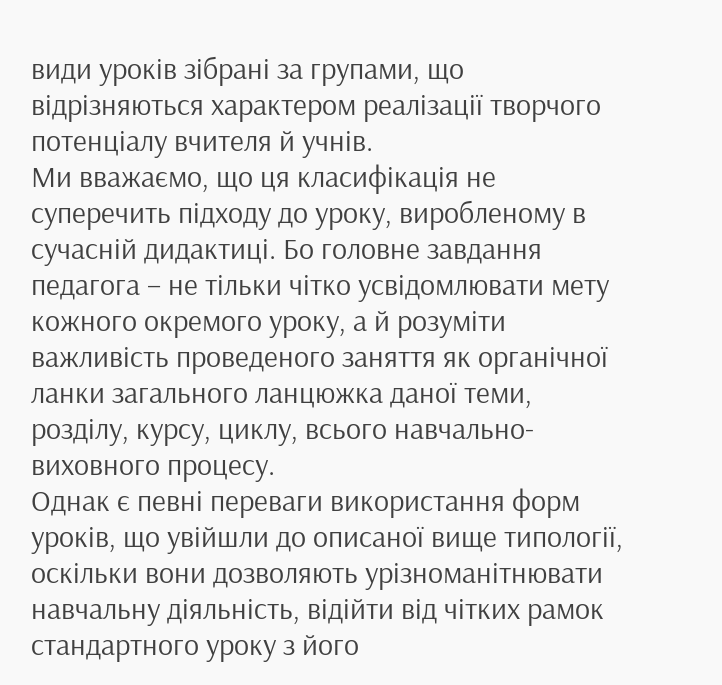види уроків зібрані за групами, що відрізняються характером реалізації творчого потенціалу вчителя й учнів.
Ми вважаємо, що ця класифікація не суперечить підходу до уроку, виробленому в сучасній дидактиці. Бо головне завдання педагога – не тільки чітко усвідомлювати мету кожного окремого уроку, а й розуміти важливість проведеного заняття як органічної ланки загального ланцюжка даної теми, розділу, курсу, циклу, всього навчально-виховного процесу.
Однак є певні переваги використання форм уроків, що увійшли до описаної вище типології, оскільки вони дозволяють урізноманітнювати навчальну діяльність, відійти від чітких рамок стандартного уроку з його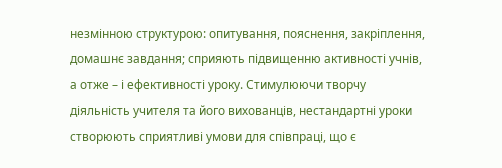незмінною структурою: опитування, пояснення, закріплення, домашнє завдання; сприяють підвищенню активності учнів, а отже – і ефективності уроку. Стимулюючи творчу діяльність учителя та його вихованців, нестандартні уроки створюють сприятливі умови для співпраці, що є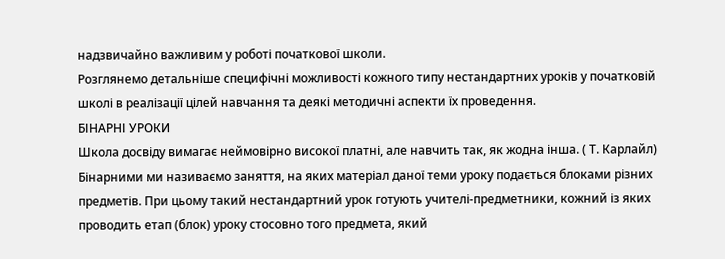надзвичайно важливим у роботі початкової школи.
Розглянемо детальніше специфічні можливості кожного типу нестандартних уроків у початковій школі в реалізації цілей навчання та деякі методичні аспекти їх проведення.
БІНАРНІ УРОКИ
Школа досвіду вимагає неймовірно високої платні, але навчить так, як жодна інша. ( Т. Карлайл)
Бінарними ми називаємо заняття, на яких матеріал даної теми уроку подається блоками різних предметів. При цьому такий нестандартний урок готують учителі-предметники, кожний із яких проводить етап (блок) уроку стосовно того предмета, який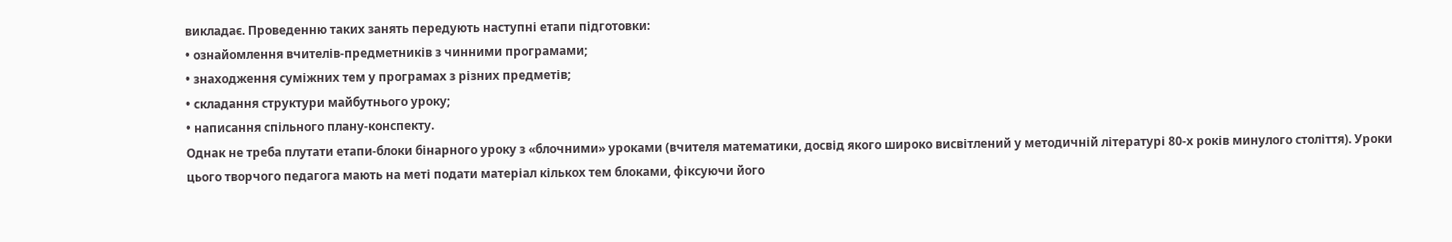викладає. Проведенню таких занять передують наступні етапи підготовки:
• ознайомлення вчителів-предметників з чинними програмами;
• знаходження суміжних тем у програмах з різних предметів;
• складання структури майбутнього уроку;
• написання спільного плану-конспекту.
Однак не треба плутати етапи-блоки бінарного уроку з «блочними» уроками (вчителя математики, досвід якого широко висвітлений у методичній літературі 80-х років минулого століття). Уроки цього творчого педагога мають на меті подати матеріал кількох тем блоками, фіксуючи його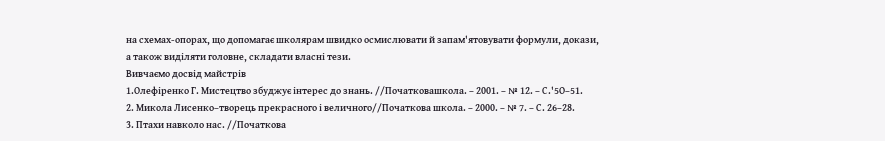на схемах-опорах, що допомагає школярам швидко осмислювати й запам'ятовувати формули, докази, а також виділяти головне, складати власні тези.
Вивчаємо досвід майстрів
1.Олефіренко Г. Мистецтво збуджує інтерес до знань. //Початковашкола. – 2001. – № 12. – С.'5О–51.
2. Микола Лисенко–творець прекрасного і величного//Початкова школа. – 2000. – № 7. – С. 26–28.
3. Птахи навколо нас. //Початкова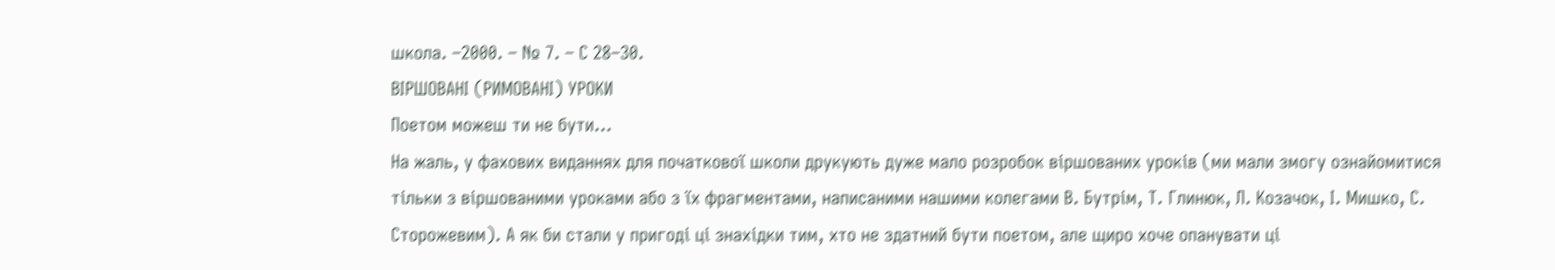школа. –2000. – № 7. – С 28–30.
ВІРШОВАНІ (РИМОВАНІ) УРОКИ
Поетом можеш ти не бути...
На жаль, у фахових виданнях для початкової школи друкують дуже мало розробок віршованих уроків (ми мали змогу ознайомитися тільки з віршованими уроками або з їх фрагментами, написаними нашими колегами В. Бутрім, Т. Глинюк, Л. Козачок, І. Мишко, С. Сторожевим). А як би стали у пригоді ці знахідки тим, хто не здатний бути поетом, але щиро хоче опанувати ці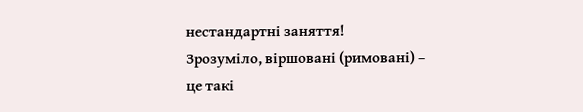нестандартні заняття!
Зрозуміло, віршовані (римовані) – це такі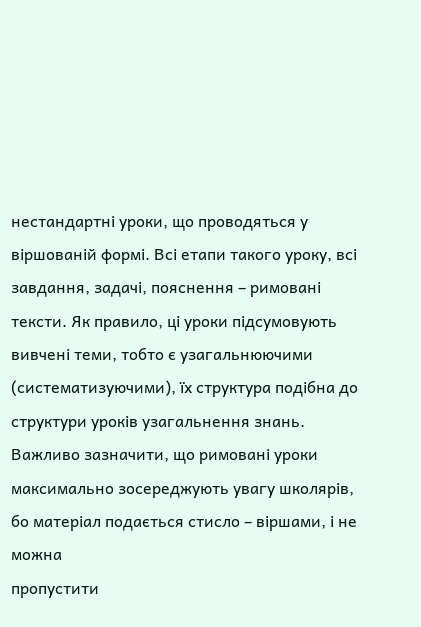нестандартні уроки, що проводяться у віршованій формі. Всі етапи такого уроку, всі завдання, задачі, пояснення – римовані тексти. Як правило, ці уроки підсумовують вивчені теми, тобто є узагальнюючими (систематизуючими), їх структура подібна до структури уроків узагальнення знань.
Важливо зазначити, що римовані уроки максимально зосереджують увагу школярів, бо матеріал подається стисло – віршами, і не можна
пропустити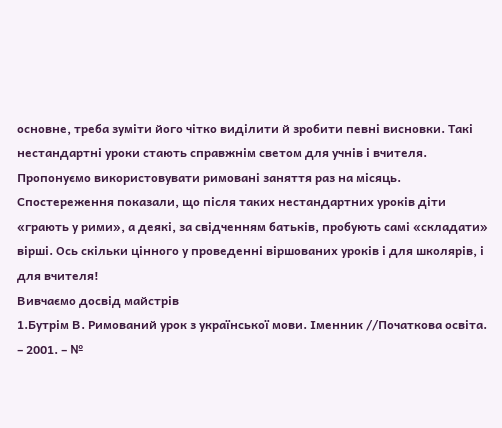основне, треба зуміти його чітко виділити й зробити певні висновки. Такі нестандартні уроки стають справжнім светом для учнів і вчителя.
Пропонуємо використовувати римовані заняття раз на місяць. Спостереження показали, що після таких нестандартних уроків діти «грають у рими», а деякі, за свідченням батьків, пробують самі «складати» вірші. Ось скільки цінного у проведенні віршованих уроків і для школярів, і для вчителя!
Вивчаємо досвід майстрів
1.Бутрім В. Римований урок з української мови. Іменник //Початкова освіта. – 2001. – №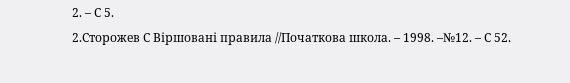2. – С 5.
2.Сторожев С Віршовані правила //Початкова школа. – 1998. –№12. – С 52.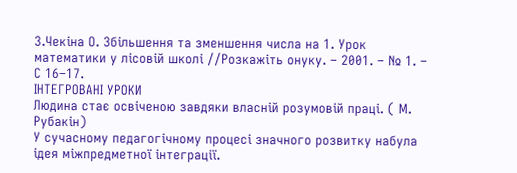3.Чекіна О. Збільшення та зменшення числа на 1. Урок математики у лісовій школі //Розкажіть онуку. – 2001. – № 1. – С 16–17.
ІНТЕГРОВАНІ УРОКИ
Людина стає освіченою завдяки власній розумовій праці. ( М. Рубакін)
У сучасному педагогічному процесі значного розвитку набула ідея міжпредметної інтеграції.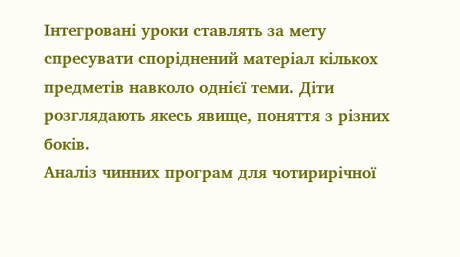Інтегровані уроки ставлять за мету спресувати споріднений матеріал кількох предметів навколо однієї теми. Діти розглядають якесь явище, поняття з різних боків.
Аналіз чинних програм для чотирирічної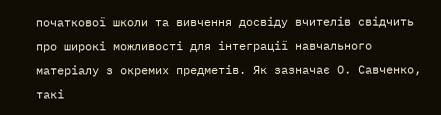початкової школи та вивчення досвіду вчителів свідчить про широкі можливості для інтеграції навчального матеріалу з окремих предметів. Як зазначає О. Савченко, такі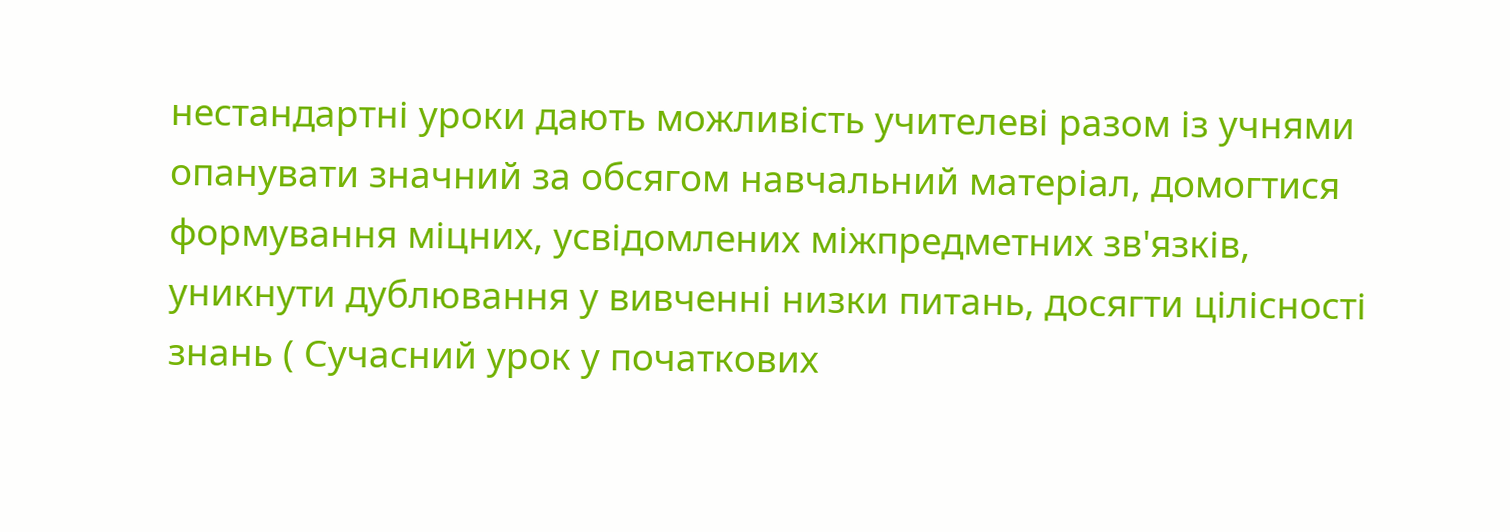нестандартні уроки дають можливість учителеві разом із учнями опанувати значний за обсягом навчальний матеріал, домогтися формування міцних, усвідомлених міжпредметних зв'язків, уникнути дублювання у вивченні низки питань, досягти цілісності знань ( Сучасний урок у початкових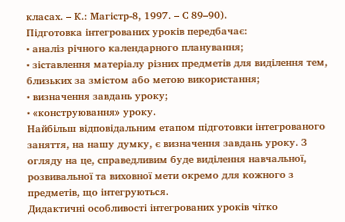класах. – К.: Магістр-8, 1997. – С 89–90).
Підготовка інтегрованих уроків передбачає:
• аналіз річного календарного планування;
• зіставлення матеріалу різних предметів для виділення тем, близьких за змістом або метою використання;
• визначення завдань уроку;
• «конструювання» уроку.
Найбільш відповідальним етапом підготовки інтегрованого заняття, на нашу думку, є визначення завдань уроку. З огляду на це, справедливим буде виділення навчальної, розвивальної та виховної мети окремо для кожного з предметів, що інтегруються.
Дидактичні особливості інтегрованих уроків чітко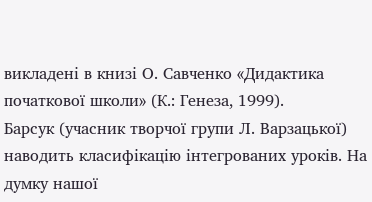викладені в книзі О. Савченко «Дидактика початкової школи» (К.: Генеза, 1999).
Барсук (учасник творчої групи Л. Варзацької) наводить класифікацію інтегрованих уроків. На думку нашої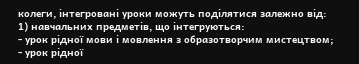колеги, інтегровані уроки можуть поділятися залежно від:
1) навчальних предметів, що інтегруються:
- урок рідної мови і мовлення з образотворчим мистецтвом;
- урок рідної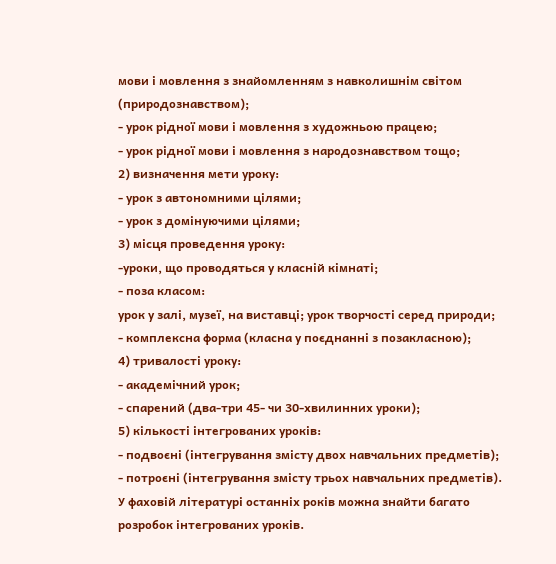мови і мовлення з знайомленням з навколишнім світом (природознавством);
- урок рідної мови і мовлення з художньою працею;
- урок рідної мови і мовлення з народознавством тощо;
2) визначення мети уроку:
- урок з автономними цілями;
- урок з домінуючими цілями;
3) місця проведення уроку:
-уроки, що проводяться у класній кімнаті;
- поза класом:
урок у залі, музеї, на виставці; урок творчості серед природи;
- комплексна форма (класна у поєднанні з позакласною);
4) тривалості уроку:
- академічний урок;
- спарений (два-три 45- чи 30-хвилинних уроки);
5) кількості інтегрованих уроків:
- подвоєні (інтегрування змісту двох навчальних предметів);
- потроєні (інтегрування змісту трьох навчальних предметів).
У фаховій літературі останніх років можна знайти багато розробок інтегрованих уроків.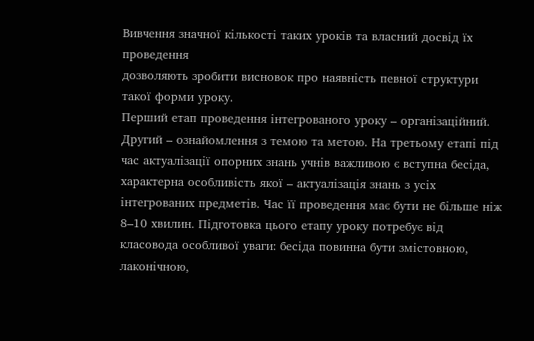Вивчення значної кількості таких уроків та власний досвід їх проведення
дозволяють зробити висновок про наявність певної структури такої форми уроку.
Перший етап проведення інтегрованого уроку – організаційний. Другий – ознайомлення з темою та метою. На третьому етапі під час актуалізації опорних знань учнів важливою є вступна бесіда, характерна особливість якої – актуалізація знань з усіх інтегрованих предметів. Час її проведення має бути не більше ніж 8–10 хвилин. Підготовка цього етапу уроку потребує від класовода особливої уваги: бесіда повинна бути змістовною, лаконічною,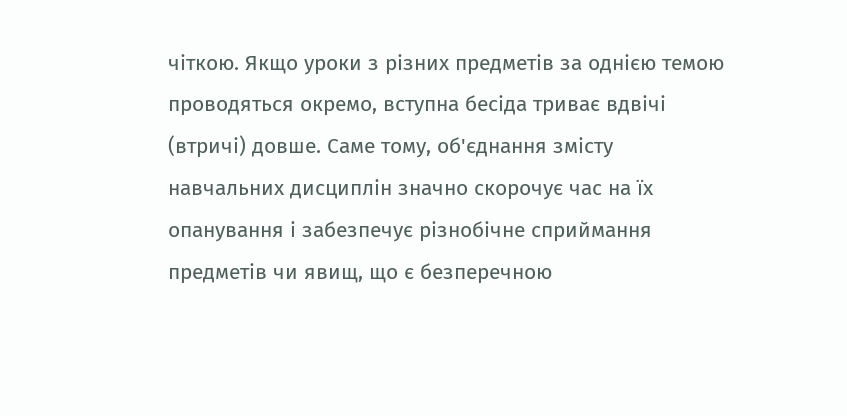чіткою. Якщо уроки з різних предметів за однією темою проводяться окремо, вступна бесіда триває вдвічі (втричі) довше. Саме тому, об'єднання змісту навчальних дисциплін значно скорочує час на їх опанування і забезпечує різнобічне сприймання предметів чи явищ, що є безперечною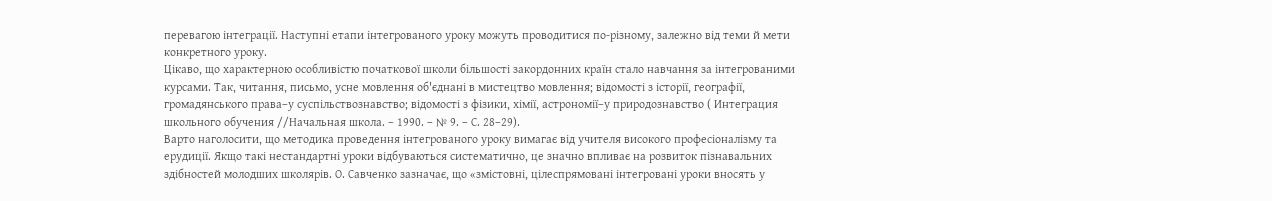перевагою інтеграції. Наступні етапи інтегрованого уроку можуть проводитися по-різному, залежно від теми й мети конкретного уроку.
Цікаво, що характерною особливістю початкової школи більшості закордонних країн стало навчання за інтегрованими курсами. Так, читання, письмо, усне мовлення об'єднані в мистецтво мовлення; відомості з історії, географії, громадянського права–у суспільствознавство; відомості з фізики, хімії, астрономії–у природознавство ( Интеграция школьного обучения //Начальная школа. – 1990. – № 9. – С. 28–29).
Варто наголосити, що методика проведення інтегрованого уроку вимагає від учителя високого професіоналізму та ерудиції. Якщо такі нестандартні уроки відбуваються систематично, це значно впливає на розвиток пізнавальних здібностей молодших школярів. О. Савченко зазначає, що «змістовні, цілеспрямовані інтегровані уроки вносять у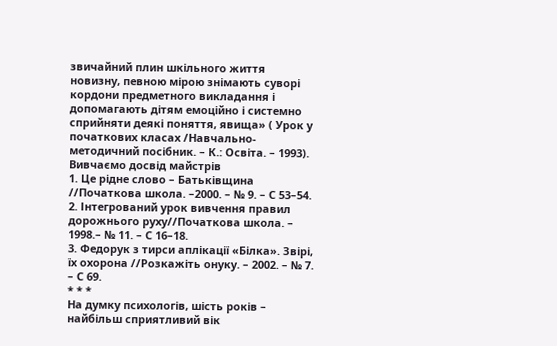звичайний плин шкільного життя новизну, певною мірою знімають суворі кордони предметного викладання і допомагають дітям емоційно і системно сприйняти деякі поняття, явища» ( Урок у початкових класах /Навчально-методичний посібник. – К.: Освіта. – 1993).
Вивчаємо досвід майстрів
1. Це рідне слово – Батьківщина //Початкова школа. –2000. – № 9. – С 53–54.
2. Інтегрований урок вивчення правил дорожнього руху//Початкова школа. – 1998.– № 11. – С 16–18.
3. Федорук з тирси аплікації «Білка». Звірі, їх охорона //Розкажіть онуку. – 2002. – № 7. – С 69.
* * *
На думку психологів, шість років – найбільш сприятливий вік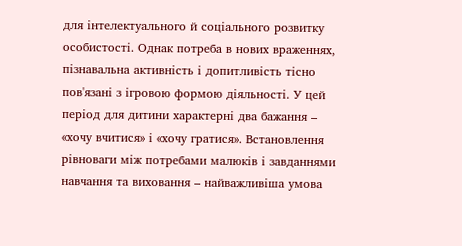для інтелектуального й соціального розвитку особистості. Однак потреба в нових враженнях, пізнавальна активність і допитливість тісно пов'язані з ігровою формою діяльності. У цей період для дитини характерні два бажання – «хочу вчитися» і «хочу гратися». Встановлення рівноваги між потребами малюків і завданнями навчання та виховання – найважливіша умова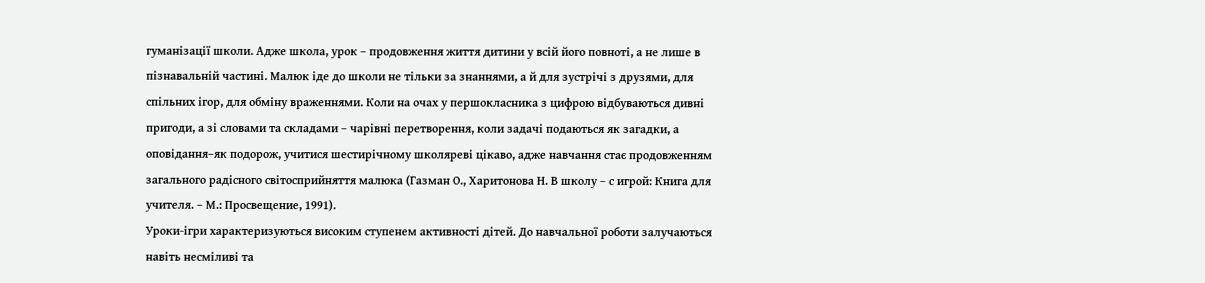гуманізації школи. Адже школа, урок – продовження життя дитини у всій його повноті, а не лише в пізнавальній частині. Малюк іде до школи не тільки за знаннями, а й для зустрічі з друзями, для спільних ігор, для обміну враженнями. Коли на очах у першокласника з цифрою відбуваються дивні пригоди, а зі словами та складами – чарівні перетворення, коли задачі подаються як загадки, а оповідання–як подорож, учитися шестирічному школяреві цікаво, адже навчання стає продовженням загального радісного світосприйняття малюка (Газман О., Харитонова Н. В школу – с игрой: Книга для учителя. – М.: Просвещение, 1991).
Уроки-ігри характеризуються високим ступенем активності дітей. До навчальної роботи залучаються навіть несміливі та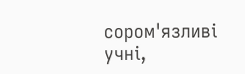сором'язливі учні,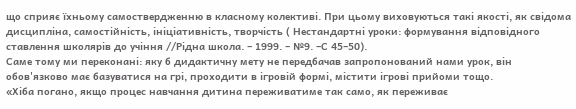що сприяє їхньому самоствердженню в класному колективі. При цьому виховуються такі якості, як свідома дисципліна, самостійність, ініціативність, творчість ( Нестандартні уроки: формування відповідного ставлення школярів до учіння //Рідна школа. – 1999. – №9. –С 45–50).
Саме тому ми переконані: яку б дидактичну мету не передбачав запропонований нами урок, він обов'язково має базуватися на грі, проходити в ігровій формі, містити ігрові прийоми тощо.
«Хіба погано, якщо процес навчання дитина переживатиме так само, як переживає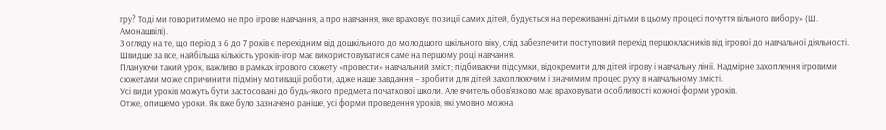гру? Тоді ми говоритимемо не про ігрове навчання, а про навчання, яке враховує позиції самих дітей, будується на переживанні дітьми в цьому процесі почуття вільного вибору» (Ш. Амонашвілі).
З огляду на те, що період з 6 до 7 років є перехідним від дошкільного до молодшого шкільного віку, слід забезпечити поступовий перехід першокласників від ігрової до навчальної діяльності. Швидше за все, найбільша кількість уроків-ігор має використовуватися саме на першому році навчання.
Плануючи такий урок, важливо в рамках ігрового сюжету «провести» навчальний зміст; підбиваючи підсумки, відокремити для дітей ігрову і навчальну лінії. Надмірне захоплення ігровими сюжетами може спричинити підміну мотивації роботи, адже наше завдання – зробити для дітей захоплюючим і значимим процес руху в навчальному змісті.
Усі види уроків можуть бути застосовані до будь-якого предмета початкової школи. Але вчитель обов'язково має враховувати особливості кожної форми уроків.
Отже, опишемо уроки. Як вже було зазначено раніше, усі форми проведення уроків, які умовно можна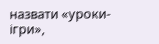назвати «уроки-ігри»,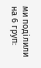ми поділили на 6 груп: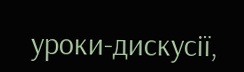уроки-дискусії,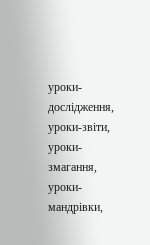уроки-дослідження, уроки-звіти, уроки-змагання, уроки-мандрівки,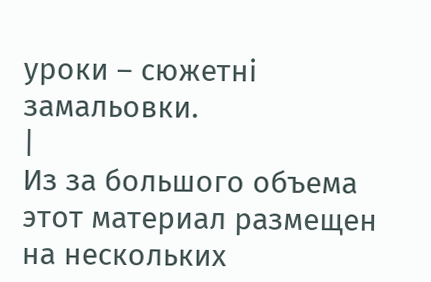уроки – сюжетні замальовки.
|
Из за большого объема этот материал размещен на нескольких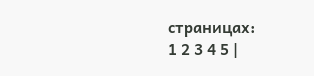страницах:
1 2 3 4 5 |